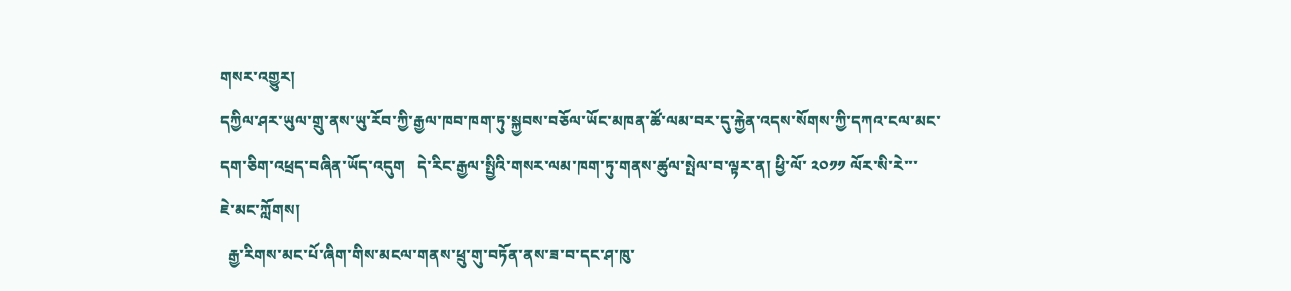གསར་འགྱུར།
དཀྱིལ་ཤར་ཡུལ་གྲུ་ནས་ཡུ་རོབ་ཀྱི་རྒྱལ་ཁབ་ཁག་ཏུ་སྐྱབས་བཅོལ་ཡོང་མཁན་ཚོ་ལམ་བར་དུ་རྐྱེན་འདས་སོགས་ཀྱི་དཀའ་ངལ་མང་དག་ཅིག་འཕྲད་བཞིན་ཡོད་འདུག   དེ་རིང་རྒྱལ་སྤྱིའི་གསར་ལམ་ཁག་ཏུ་གནས་ཚུལ་སྤེལ་བ་ལྟར་ན། ཕྱི་ལོ་ ༢༠༡༡ ལོར་སི་རེ་་་
ཇེ་མང་ཀློགས།
  རྒྱ་རིགས་མང་པོ་ཞིག་གིས་མངལ་གནས་ཕྲུ་གུ་བཏོན་ནས་ཟ་བ་དང་ཤ་ཁུ་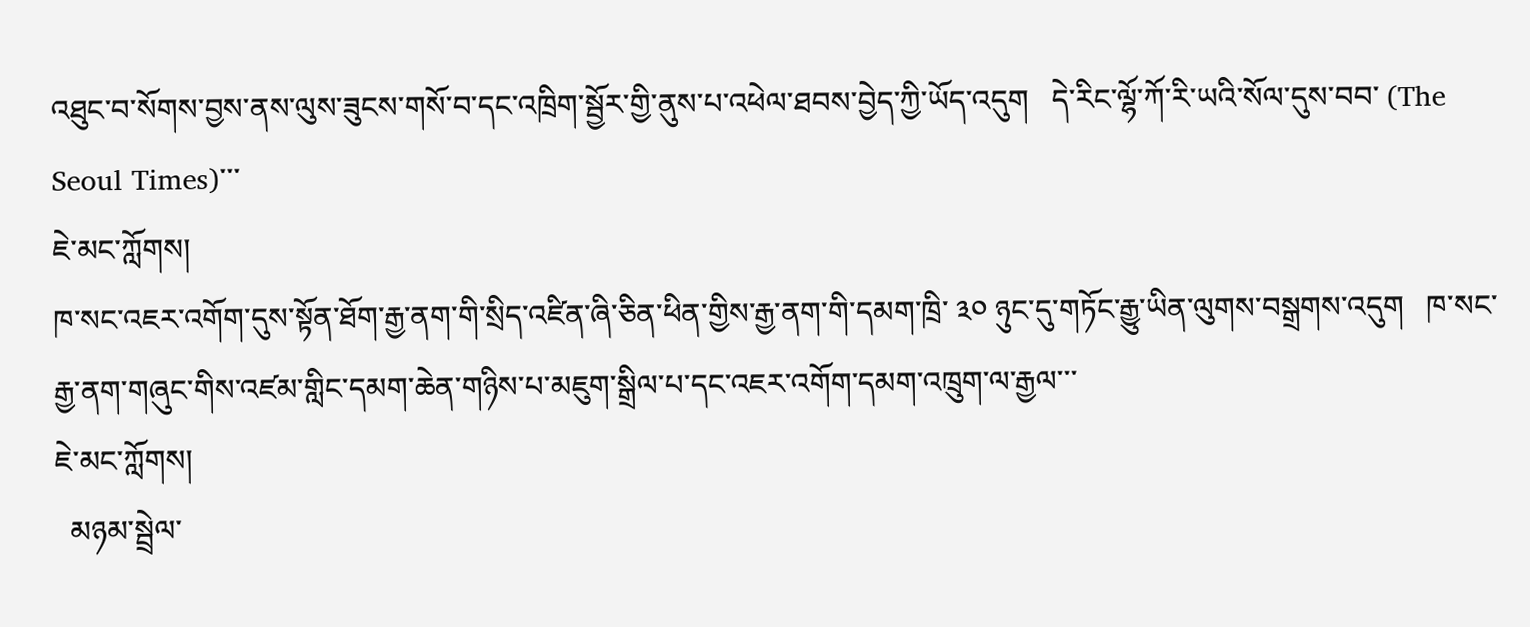འཐུང་བ་སོགས་བྱས་ནས་ལུས་ཟུངས་གསོ་བ་དང་འཁྲིག་སྦྱོར་གྱི་ནུས་པ་འཕེལ་ཐབས་བྱེད་ཀྱི་ཡོད་འདུག   དེ་རིང་ལྷོ་ཀོ་རི་ཡའི་སོལ་དུས་བབ་ (The Seoul Times)་་་
ཇེ་མང་ཀློགས།
ཁ་སང་འཇར་འགོག་དུས་སྟོན་ཐོག་རྒྱ་ནག་གི་སྲིད་འཛིན་ཞི་ཅིན་ཕིན་གྱིས་རྒྱ་ནག་གི་དམག་ཁྲི་ ༣༠ ཉུང་དུ་གཏོང་རྒྱུ་ཡིན་ལུགས་བསྒྲགས་འདུག   ཁ་སང་རྒྱ་ནག་གཞུང་གིས་འཛམ་གླིང་དམག་ཆེན་གཉིས་པ་མཇུག་སྒྲིལ་པ་དང་འཇར་འགོག་དམག་འཁྲུག་ལ་རྒྱལ་་་
ཇེ་མང་ཀློགས།
  མཉམ་སྦྲེལ་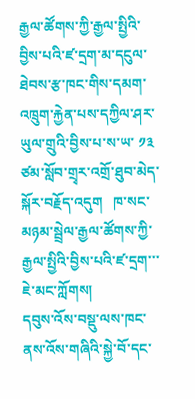རྒྱལ་ཚོགས་ཀྱི་རྒྱལ་སྤྱིའི་བྱིས་པའི་ཛ་དྲག་མ་དངུལ་ཐེབས་རྩ་ཁང་གིས་དམག་འཁྲུག་རྐྱེན་པས་དཀྱིལ་ཤར་ཡུལ་གྲུའི་བྱིས་པ་ས་ཡ་ ༡༣ ཙམ་སློབ་གྲྭར་འགྲོ་ཐུབ་མེད་སྐོར་བརྗོད་འདུག   ཁ་སང་མཉམ་སྦྲེལ་རྒྱལ་ཚོགས་ཀྱི་རྒྱལ་སྤྱིའི་བྱིས་པའི་ཛ་དྲག་་་
ཇེ་མང་ཀློགས།
དབུས་འོས་བསྡུ་ལས་ཁང་ནས་འོས་གཞིའི་སྐྱེ་བོ་དང་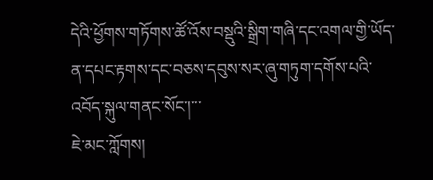དེའི་ཕྱོགས་གཏོགས་ཚོ་འོས་བསྡུའི་སྒྲིག་གཞི་དང་འགལ་གྱི་ཡོད་ན་དཔང་རྟགས་དང་བཅས་དབུས་སར་ཞུ་གཏུག་དགོས་པའི་འབོད་སྐུལ་གནང་སོང་།་་་
ཇེ་མང་ཀློགས།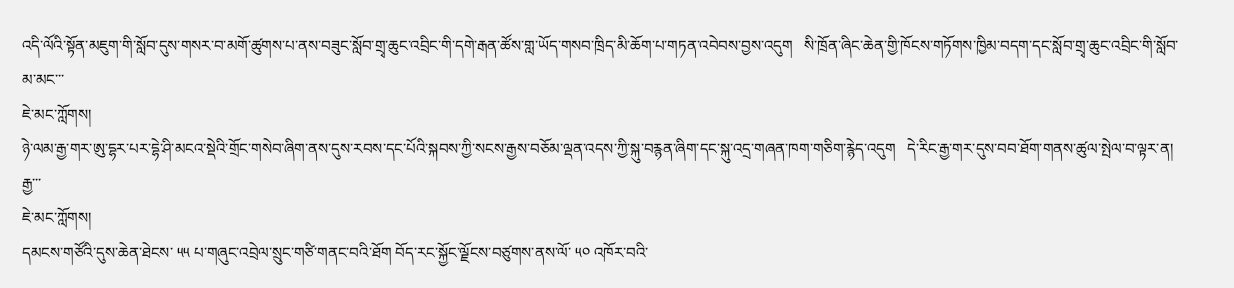འདི་ལོའི་སྟོན་མཇུག་གི་སློབ་དུས་གསར་བ་མགོ་ཚུགས་པ་ནས་བཟུང་སློབ་གྲྭ་ཆུང་འབྲིང་གི་དགེ་རྒན་ཚོས་གླ་ཡོད་གསབ་ཁྲིད་མི་ཆོག་པ་གཏན་འབེབས་བྱས་འདུག   སི་ཁྲོན་ཞིང་ཆེན་གྱི་ཁོངས་གཏོགས་ཁྱིམ་བདག་དང་སློབ་གྲྭ་ཆུང་འབྲིང་གི་སློབ་མ་མང་་་
ཇེ་མང་ཀློགས།
ཉེ་ལམ་རྒྱ་གར་ཨུ་དྷར་པར་དྷེ་ཤི་མངའ་སྡེའི་གྲོང་གསེབ་ཞིག་ནས་དུས་རབས་དང་པོའི་སྐབས་ཀྱི་སངས་རྒྱས་བཅོམ་ལྡན་འདས་ཀྱི་སྐུ་བརྙན་ཞིག་དང་སྐུ་འདྲ་གཞན་ཁག་གཅིག་རྙེད་འདུག   དེ་རིང་རྒྱ་གར་དུས་བབ་ཐོག་གནས་ཚུལ་སྤེལ་བ་ལྟར་ན། རྒྱ་་་
ཇེ་མང་ཀློགས།
དམངས་གཙོའི་དུས་ཆེན་ཐེངས་ ༥༥ པ་གཞུང་འབྲེལ་སྲུང་གཙི་གནང་བའི་ཐོག བོད་རང་སྐྱོང་ལྗོངས་བཙུགས་ནས་ལོ་ ༥༠ འཁོར་བའི་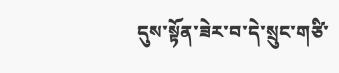དུས་སྟོན་ཟེར་བ་དེ་སྲུང་གཙི་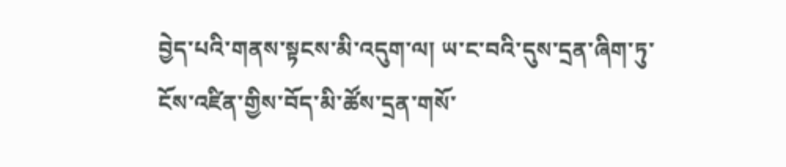བྱེད་པའི་གནས་སྟངས་མི་འདུག་ལ། ཡ་ང་བའི་དུས་དྲན་ཞིག་ཏུ་ངོས་འཛིན་གྱིས་བོད་མི་ཚོས་དྲན་གསོ་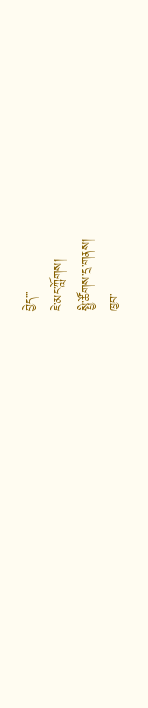བྱེད་་་
ཇེ་མང་ཀློགས།
སྤྱི་ཚོགས་དྲ་གནས།
ཁྱབ་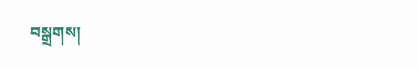བསྒྲགས།